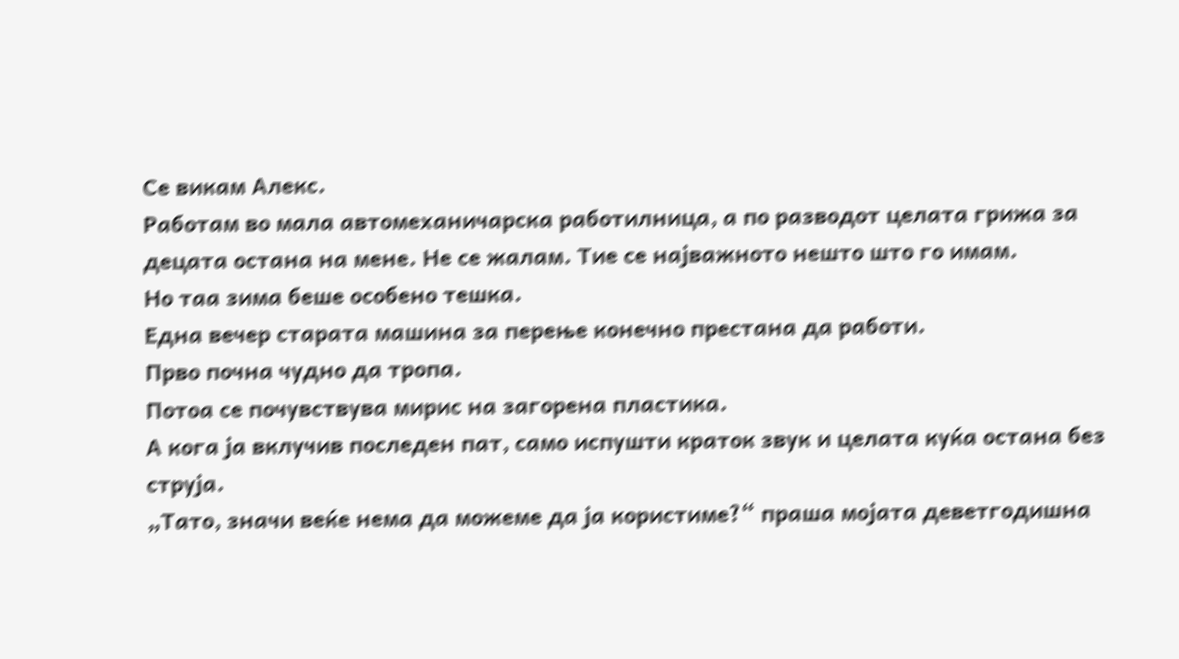Се викам Алекс.
Работам во мала автомеханичарска работилница, а по разводот целата грижа за децата остана на мене. Не се жалам. Тие се најважното нешто што го имам.
Но таа зима беше особено тешка.
Една вечер старата машина за перење конечно престана да работи.
Прво почна чудно да тропа.
Потоа се почувствува мирис на загорена пластика.
А кога ја вклучив последен пат, само испушти краток звук и целата куќа остана без струја.
„Тато, значи веќе нема да можеме да ја користиме?“ праша мојата деветгодишна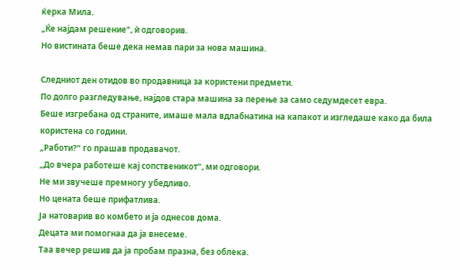ќерка Мила.
„Ќе најдам решение“, ѝ одговорив.
Но вистината беше дека немав пари за нова машина.

Следниот ден отидов во продавница за користени предмети.
По долго разгледување, најдов стара машина за перење за само седумдесет евра.
Беше изгребана од страните, имаше мала вдлабнатина на капакот и изгледаше како да била користена со години.
„Работи?“ го прашав продавачот.
„До вчера работеше кај сопственикот“, ми одговори.
Не ми звучеше премногу убедливо.
Но цената беше прифатлива.
Ја натоварив во комбето и ја однесов дома.
Децата ми помогнаа да ја внесеме.
Таа вечер решив да ја пробам празна, без облека.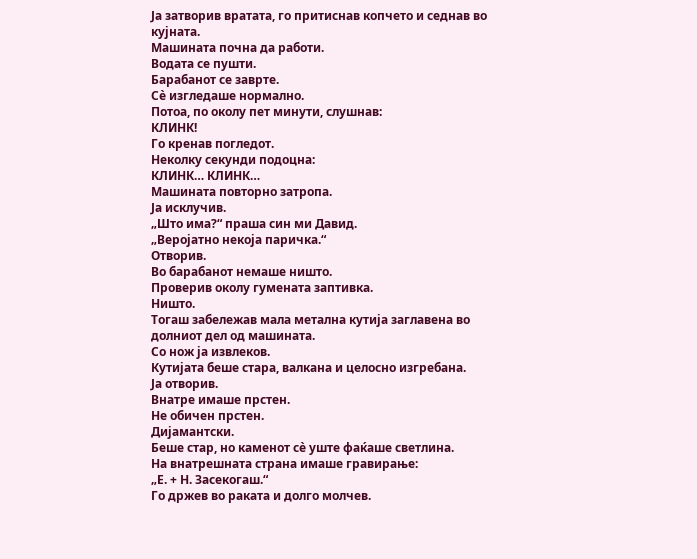Ја затворив вратата, го притиснав копчето и седнав во кујната.
Машината почна да работи.
Водата се пушти.
Барабанот се заврте.
Сè изгледаше нормално.
Потоа, по околу пет минути, слушнав:
КЛИНК!
Го кренав погледот.
Неколку секунди подоцна:
КЛИНК… КЛИНК…
Машината повторно затропа.
Ја исклучив.
„Што има?“ праша син ми Давид.
„Веројатно некоја паричка.“
Отворив.
Во барабанот немаше ништо.
Проверив околу гумената заптивка.
Ништо.
Тогаш забележав мала метална кутија заглавена во долниот дел од машината.
Со нож ја извлеков.
Кутијата беше стара, валкана и целосно изгребана.
Ја отворив.
Внатре имаше прстен.
Не обичен прстен.
Дијамантски.
Беше стар, но каменот сè уште фаќаше светлина.
На внатрешната страна имаше гравирање:
„Е. + Н. Засекогаш.“
Го држев во раката и долго молчев.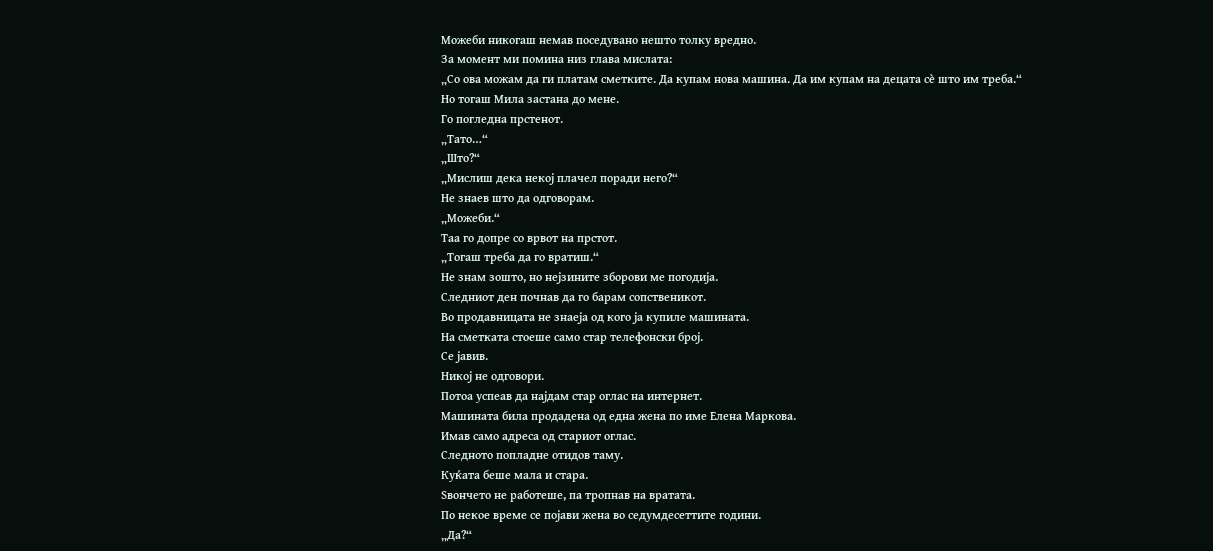Можеби никогаш немав поседувано нешто толку вредно.
За момент ми помина низ глава мислата:
„Со ова можам да ги платам сметките. Да купам нова машина. Да им купам на децата сè што им треба.“
Но тогаш Мила застана до мене.
Го погледна прстенот.
„Тато…“
„Што?“
„Мислиш дека некој плачел поради него?“
Не знаев што да одговорам.
„Можеби.“
Таа го допре со врвот на прстот.
„Тогаш треба да го вратиш.“
Не знам зошто, но нејзините зборови ме погодија.
Следниот ден почнав да го барам сопственикот.
Во продавницата не знаеја од кого ја купиле машината.
На сметката стоеше само стар телефонски број.
Се јавив.
Никој не одговори.
Потоа успеав да најдам стар оглас на интернет.
Машината била продадена од една жена по име Елена Маркова.
Имав само адреса од стариот оглас.
Следното попладне отидов таму.
Куќата беше мала и стара.
Ѕвончето не работеше, па тропнав на вратата.
По некое време се појави жена во седумдесеттите години.
„Да?“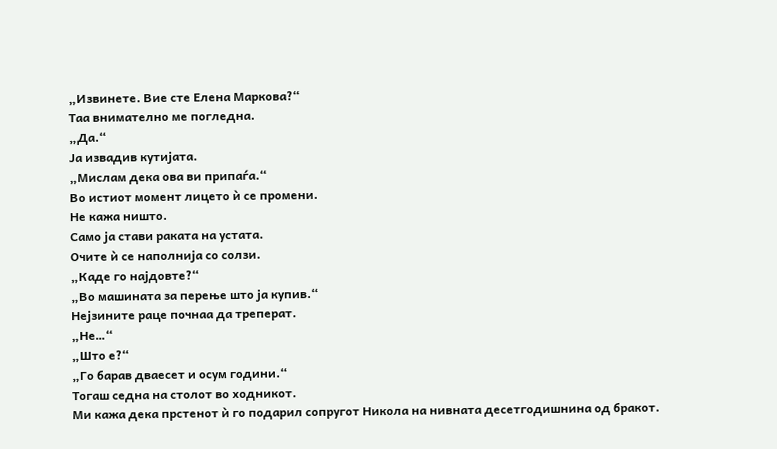„Извинете. Вие сте Елена Маркова?“
Таа внимателно ме погледна.
„Да.“
Ја извадив кутијата.
„Мислам дека ова ви припаѓа.“
Во истиот момент лицето ѝ се промени.
Не кажа ништо.
Само ја стави раката на устата.
Очите ѝ се наполнија со солзи.
„Каде го најдовте?“
„Во машината за перење што ја купив.“
Нејзините раце почнаа да треперат.
„Не…“
„Што е?“
„Го барав дваесет и осум години.“
Тогаш седна на столот во ходникот.
Ми кажа дека прстенот ѝ го подарил сопругот Никола на нивната десетгодишнина од бракот.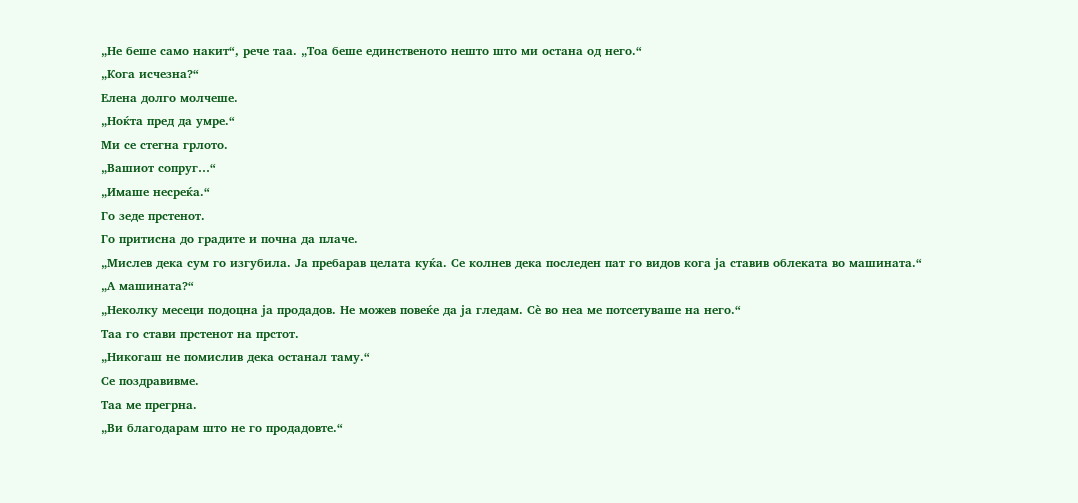„Не беше само накит“, рече таа. „Тоа беше единственото нешто што ми остана од него.“
„Кога исчезна?“
Елена долго молчеше.
„Ноќта пред да умре.“
Ми се стегна грлото.
„Вашиот сопруг…“
„Имаше несреќа.“
Го зеде прстенот.
Го притисна до градите и почна да плаче.
„Мислев дека сум го изгубила. Ја пребарав целата куќа. Се колнев дека последен пат го видов кога ја ставив облеката во машината.“
„А машината?“
„Неколку месеци подоцна ја продадов. Не можев повеќе да ја гледам. Сè во неа ме потсетуваше на него.“
Таа го стави прстенот на прстот.
„Никогаш не помислив дека останал таму.“
Се поздравивме.
Таа ме прегрна.
„Ви благодарам што не го продадовте.“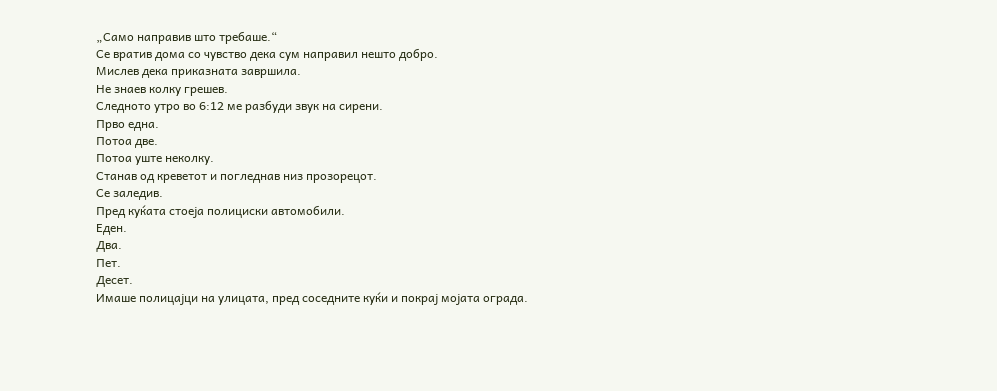„Само направив што требаше.“
Се вратив дома со чувство дека сум направил нешто добро.
Мислев дека приказната завршила.
Не знаев колку грешев.
Следното утро во 6:12 ме разбуди звук на сирени.
Прво една.
Потоа две.
Потоа уште неколку.
Станав од креветот и погледнав низ прозорецот.
Се заледив.
Пред куќата стоеја полициски автомобили.
Еден.
Два.
Пет.
Десет.
Имаше полицајци на улицата, пред соседните куќи и покрај мојата ограда.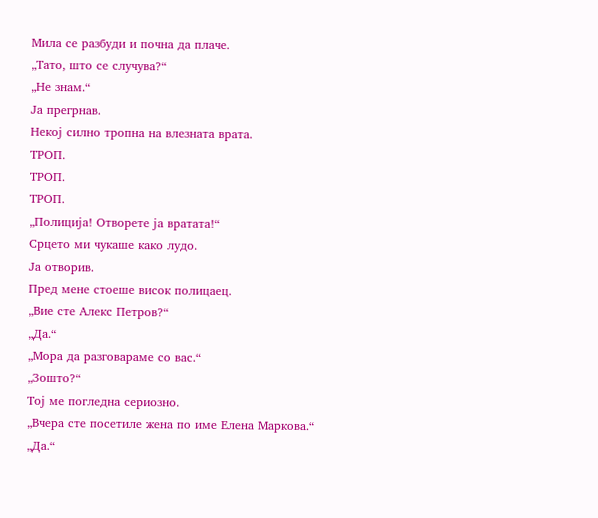Мила се разбуди и почна да плаче.
„Тато, што се случува?“
„Не знам.“
Ја прегрнав.
Некоj силно тропна на влезната врата.
ТРОП.
ТРОП.
ТРОП.
„Полиција! Отворете ја вратата!“
Срцето ми чукаше како лудо.
Ја отворив.
Пред мене стоеше висок полицаец.
„Вие сте Алекс Петров?“
„Да.“
„Мора да разговараме со вас.“
„Зошто?“
Тој ме погледна сериозно.
„Вчера сте посетиле жена по име Елена Маркова.“
„Да.“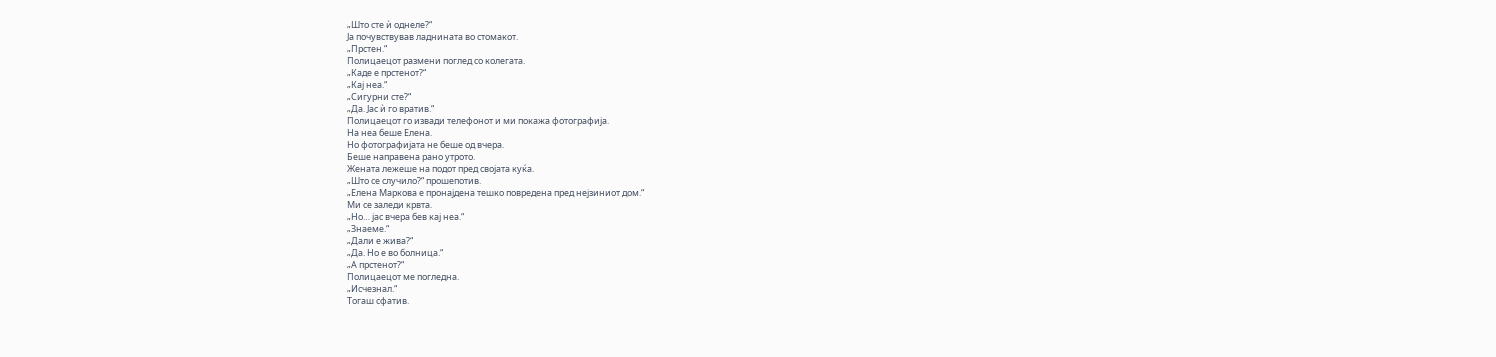„Што сте ѝ однеле?“
Ја почувствував ладнината во стомакот.
„Прстен.“
Полицаецот размени поглед со колегата.
„Каде е прстенот?“
„Кај неа.“
„Сигурни сте?“
„Да. Јас ѝ го вратив.“
Полицаецот го извади телефонот и ми покажа фотографија.
На неа беше Елена.
Но фотографијата не беше од вчера.
Беше направена рано утрото.
Жената лежеше на подот пред својата куќа.
„Што се случило?“ прошепотив.
„Елена Маркова е пронајдена тешко повредена пред нејзиниот дом.“
Ми се заледи крвта.
„Но… јас вчера бев кај неа.“
„Знаеме.“
„Дали е жива?“
„Да. Но е во болница.“
„А прстенот?“
Полицаецот ме погледна.
„Исчезнал.“
Тогаш сфатив.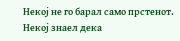Некоj не го барал само прстенот.
Некој знаел дека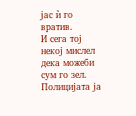јас ѝ го вратив.
И сега тој некој мислел дека можеби сум го зел.
Полицијата ја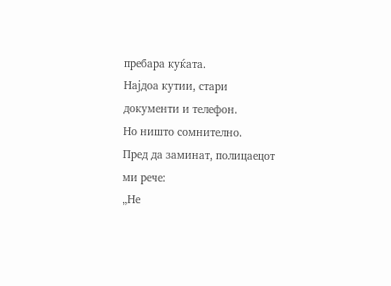пребара куќата.
Најдоа кутии, стари документи и телефон.
Но ништо сомнително.
Пред да заминат, полицаецот ми рече:
„Не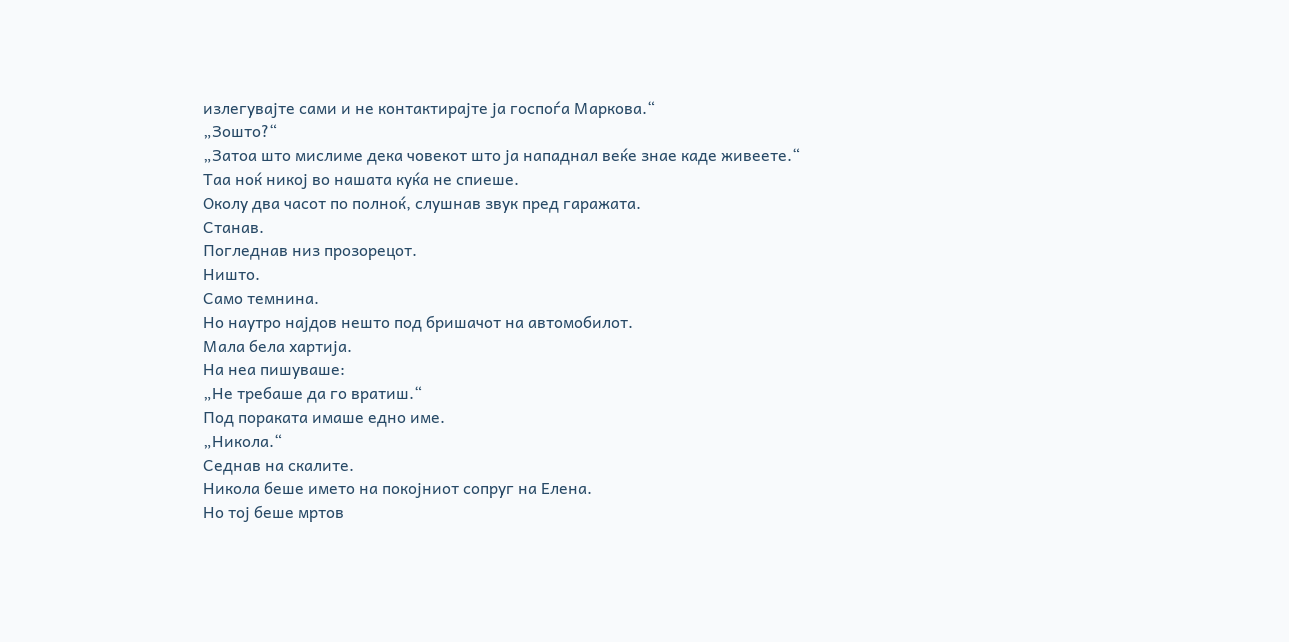излегувајте сами и не контактирајте ја госпоѓа Маркова.“
„Зошто?“
„Затоа што мислиме дека човекот што ја нападнал веќе знае каде живеете.“
Таа ноќ никој во нашата куќа не спиеше.
Околу два часот по полноќ, слушнав звук пред гаражата.
Станав.
Погледнав низ прозорецот.
Ништо.
Само темнина.
Но наутро најдов нешто под бришачот на автомобилот.
Мала бела хартија.
На неа пишуваше:
„Не требаше да го вратиш.“
Под пораката имаше едно име.
„Никола.“
Седнав на скалите.
Никола беше името на покојниот сопруг на Елена.
Но тој беше мртов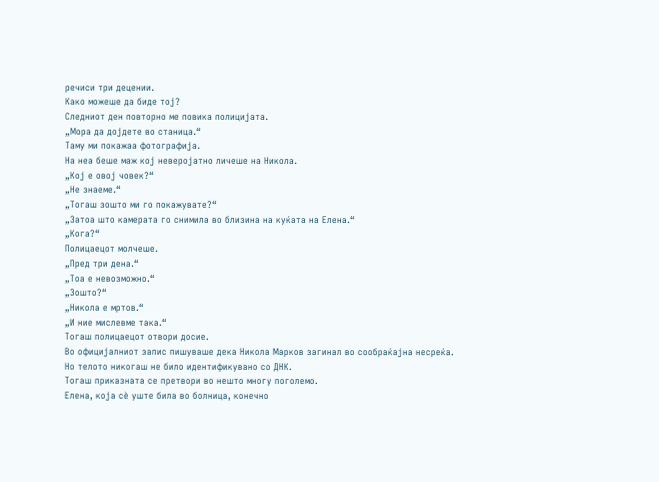речиси три децении.
Како можеше да биде тој?
Следниот ден повторно ме повика полицијата.
„Мора да дојдете во станица.“
Таму ми покажаа фотографија.
На неа беше маж кој неверојатно личеше на Никола.
„Кој е овој човек?“
„Не знаеме.“
„Тогаш зошто ми го покажувате?“
„Затоа што камерата го снимила во близина на куќата на Елена.“
„Кога?“
Полицаецот молчеше.
„Пред три дена.“
„Тоа е невозможно.“
„Зошто?“
„Никола е мртов.“
„И ние мислевме така.“
Тогаш полицаецот отвори досие.
Во официјалниот запис пишуваше дека Никола Марков загинал во сообраќајна несреќа.
Но телото никогаш не било идентификувано со ДНК.
Тогаш приказната се претвори во нешто многу поголемо.
Елена, која сè уште била во болница, конечно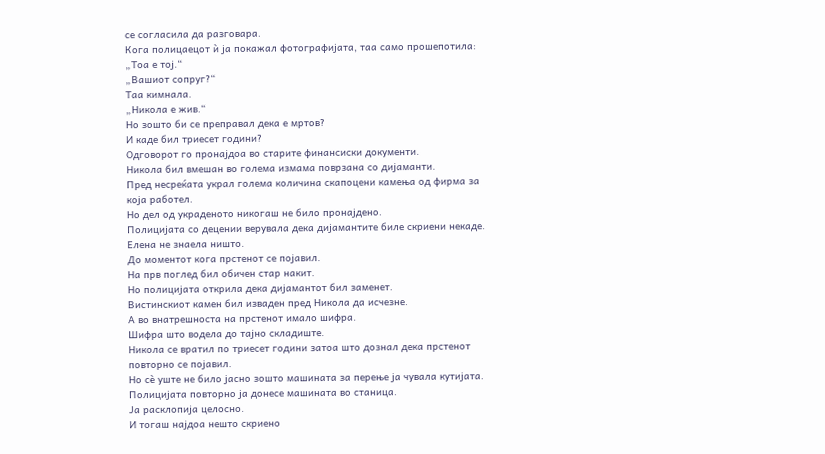се согласила да разговара.
Кога полицаецот ѝ ја покажал фотографијата, таа само прошепотила:
„Тоа е тој.“
„Вашиот сопруг?“
Таа кимнала.
„Никола е жив.“
Но зошто би се преправал дека е мртов?
И каде бил триесет години?
Одговорот го пронајдоа во старите финансиски документи.
Никола бил вмешан во голема измама поврзана со дијаманти.
Пред несреќата украл голема количина скапоцени камења од фирма за која работел.
Но дел од украденото никогаш не било пронајдено.
Полицијата со децении верувала дека дијамантите биле скриени некаде.
Елена не знаела ништо.
До моментот кога прстенот се појавил.
На прв поглед бил обичен стар накит.
Но полицијата открила дека дијамантот бил заменет.
Вистинскиот камен бил изваден пред Никола да исчезне.
А во внатрешноста на прстенот имало шифра.
Шифра што водела до тајно складиште.
Никола се вратил по триесет години затоа што дознал дека прстенот повторно се појавил.
Но сè уште не било јасно зошто машината за перење ја чувала кутијата.
Полицијата повторно ја донесе машината во станица.
Ја расклопија целосно.
И тогаш најдоа нешто скриено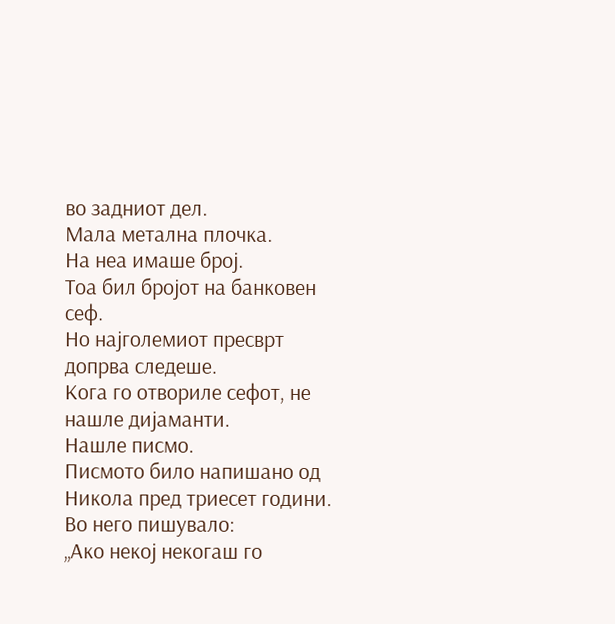во задниот дел.
Мала метална плочка.
На неа имаше број.
Тоа бил бројот на банковен сеф.
Но најголемиот пресврт допрва следеше.
Кога го отвориле сефот, не нашле дијаманти.
Нашле писмо.
Писмото било напишано од Никола пред триесет години.
Во него пишувало:
„Ако некој некогаш го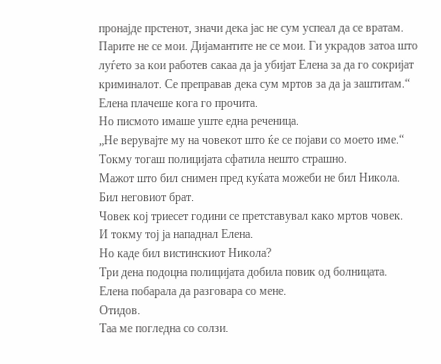пронајде прстенот, значи дека јас не сум успеал да се вратам. Парите не се мои. Дијамантите не се мои. Ги украдов затоа што луѓето за кои работев сакаа да ја убијат Елена за да го сокријат криминалот. Се преправав дека сум мртов за да ја заштитам.“
Елена плачеше кога го прочита.
Но писмото имаше уште една реченица.
„Не верувајте му на човекот што ќе се појави со моето име.“
Токму тогаш полицијата сфатила нешто страшно.
Мажот што бил снимен пред куќата можеби не бил Никола.
Бил неговиот брат.
Човек кој триесет години се претставувал како мртов човек.
И токму тој ја нападнал Елена.
Но каде бил вистинскиот Никола?
Три дена подоцна полицијата добила повик од болницата.
Елена побарала да разговара со мене.
Отидов.
Таа ме погледна со солзи.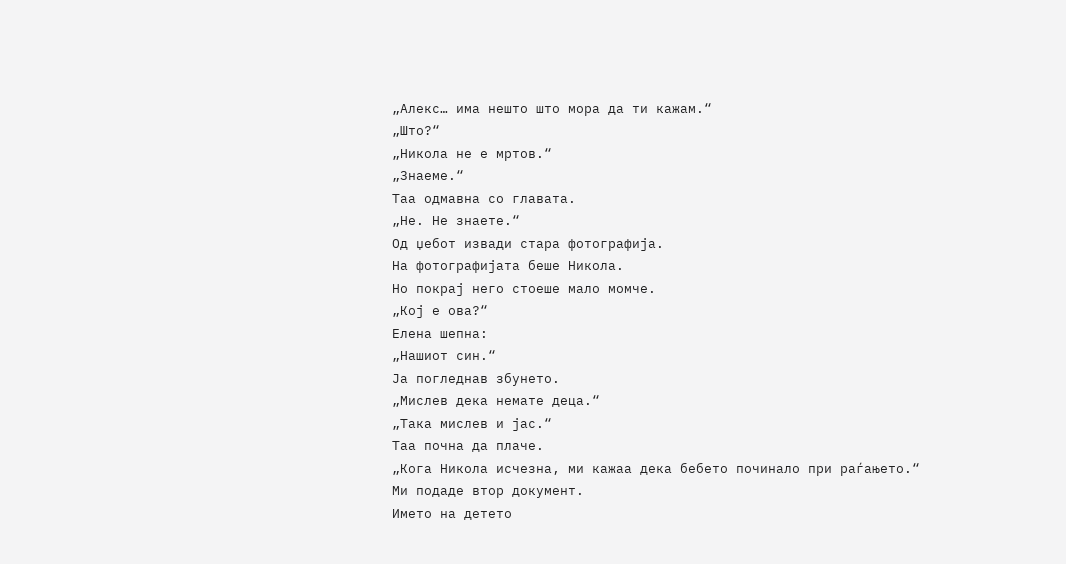„Алекс… има нешто што мора да ти кажам.“
„Што?“
„Никола не е мртов.“
„Знаеме.“
Таа одмавна со главата.
„Не. Не знаете.“
Од џебот извади стара фотографија.
На фотографијата беше Никола.
Но покрај него стоеше мало момче.
„Кој е ова?“
Елена шепна:
„Нашиот син.“
Ја погледнав збунето.
„Мислев дека немате деца.“
„Така мислев и јас.“
Таа почна да плаче.
„Кога Никола исчезна, ми кажаа дека бебето починало при раѓањето.“
Ми подаде втор документ.
Името на детето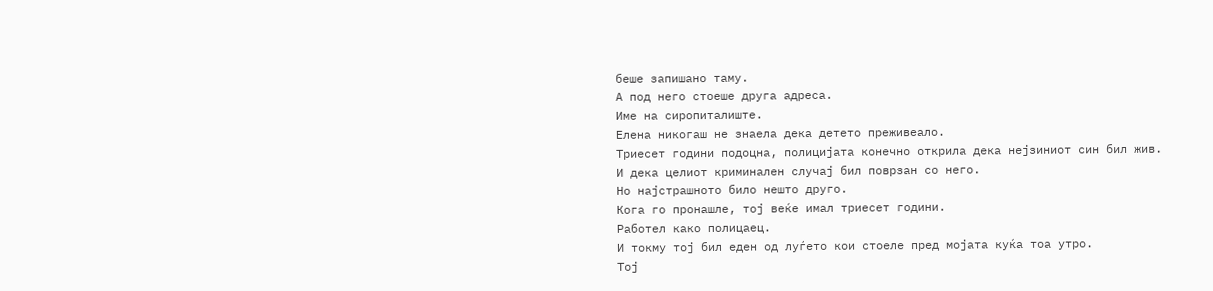беше запишано таму.
А под него стоеше друга адреса.
Име на сиропиталиште.
Елена никогаш не знаела дека детето преживеало.
Триесет години подоцна, полицијата конечно открила дека нејзиниот син бил жив.
И дека целиот криминален случај бил поврзан со него.
Но најстрашното било нешто друго.
Кога го пронашле, тој веќе имал триесет години.
Работел како полицаец.
И токму тој бил еден од луѓето кои стоеле пред мојата куќа тоа утро.
Тој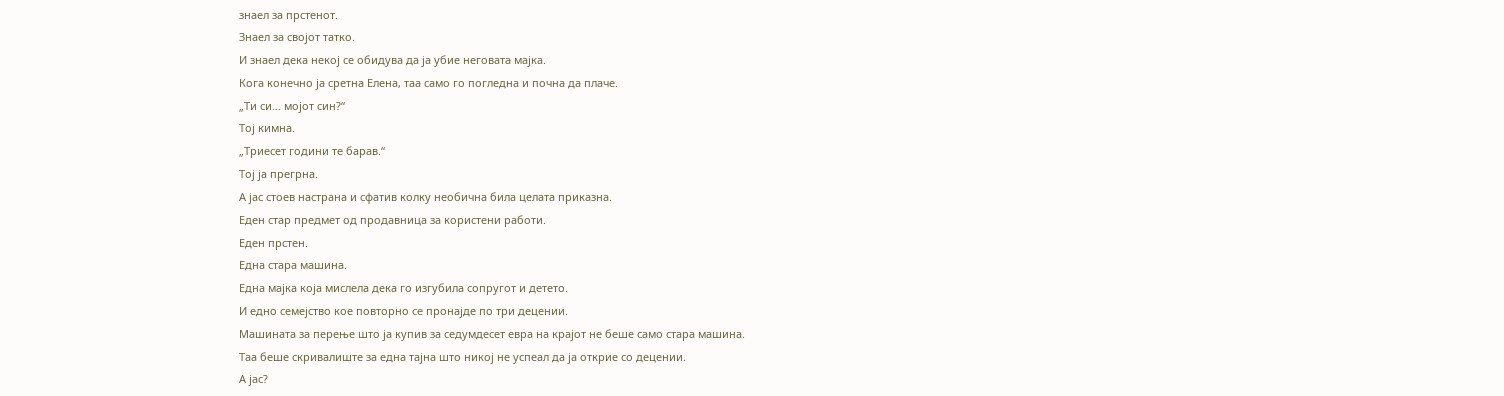знаел за прстенот.
Знаел за својот татко.
И знаел дека некој се обидува да ја убие неговата мајка.
Кога конечно ја сретна Елена, таа само го погледна и почна да плаче.
„Ти си… мојот син?“
Тој кимна.
„Триесет години те барав.“
Тој ја прегрна.
А јас стоев настрана и сфатив колку необична била целата приказна.
Еден стар предмет од продавница за користени работи.
Еден прстен.
Една стара машина.
Една мајка која мислела дека го изгубила сопругот и детето.
И едно семејство кое повторно се пронајде по три децении.
Машината за перење што ја купив за седумдесет евра на крајот не беше само стара машина.
Таа беше скривалиште за една тајна што никој не успеал да ја открие со децении.
А јас?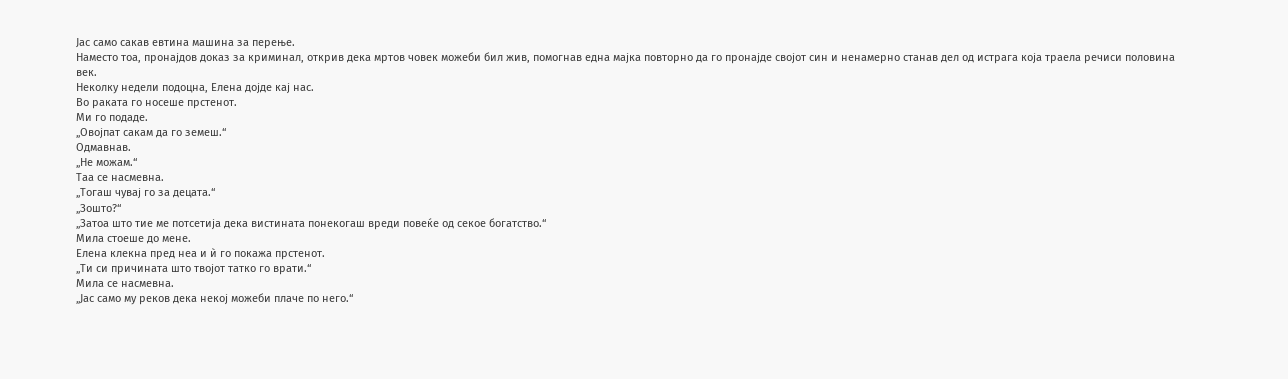Јас само сакав евтина машина за перење.
Наместо тоа, пронајдов доказ за криминал, открив дека мртов човек можеби бил жив, помогнав една мајка повторно да го пронајде својот син и ненамерно станав дел од истрага која траела речиси половина век.
Неколку недели подоцна, Елена дојде кај нас.
Во раката го носеше прстенот.
Ми го подаде.
„Овојпат сакам да го земеш.“
Одмавнав.
„Не можам.“
Таа се насмевна.
„Тогаш чувај го за децата.“
„Зошто?“
„Затоа што тие ме потсетија дека вистината понекогаш вреди повеќе од секое богатство.“
Мила стоеше до мене.
Елена клекна пред неа и ѝ го покажа прстенот.
„Ти си причината што твојот татко го врати.“
Мила се насмевна.
„Јас само му реков дека некој можеби плаче по него.“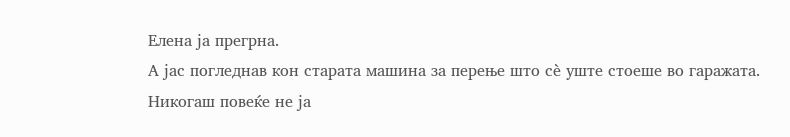Елена ја прегрна.
А јас погледнав кон старата машина за перење што сè уште стоеше во гаражата.
Никогаш повеќе не ја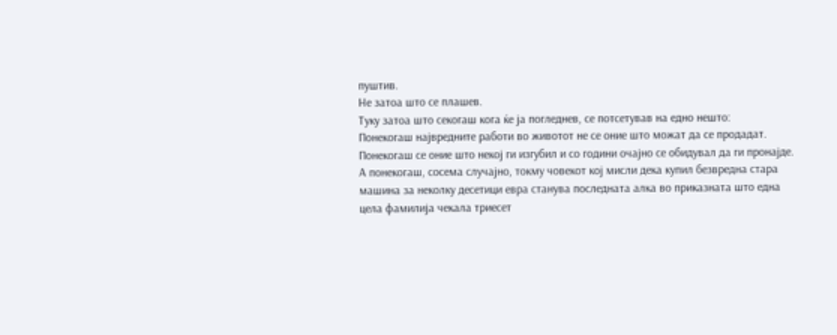пуштив.
Не затоа што се плашев.
Туку затоа што секогаш кога ќе ја погледнев, се потсетував на едно нешто:
Понекогаш највредните работи во животот не се оние што можат да се продадат.
Понекогаш се оние што некој ги изгубил и со години очајно се обидувал да ги пронајде.
А понекогаш, сосема случајно, токму човекот кој мисли дека купил безвредна стара машина за неколку десетици евра станува последната алка во приказната што една цела фамилија чекала триесет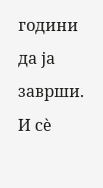години да ја заврши.
И сè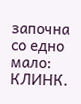започна со едно мало:
КЛИНК.